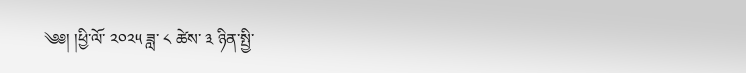༄༅། །ཕྱི་ལོ་ ༢༠༢༥ ཟླ་ ༨ ཚེས་ ༣ ཉིན་སྤྱི་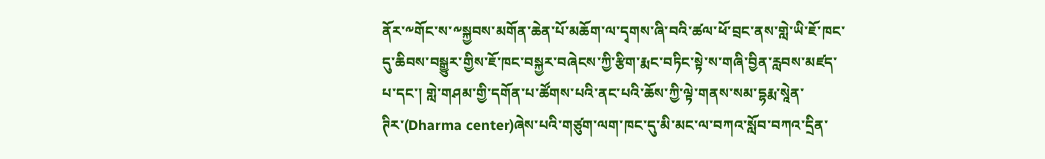ནོར་༸གོང་ས་༸སྐྱབས་མགོན་ཆེན་པོ་མཆོག་ལ་དྭགས་ཞི་བའི་ཚལ་ཕོ་བྲང་ནས་གླེ་ཡི་ཇོ་ཁང་དུ་ཆིབས་བསྒྱུར་གྱིས་ཇོ་ཁང་བསྐྱར་བཞེངས་ཀྱི་རྩིག་རྨང་བཏིང་སྟེ་ས་གཞི་བྱིན་རླབས་མཛད་པ་དང་། གླེ་གཤམ་གྱི་དགོན་པ་ཚོགས་པའི་ནང་པའི་ཆོས་ཀྱི་ལྟེ་གནས་སམ་དྷརྨ་སཱེན་ཊིར་(Dharma center)ཞེས་པའི་གཙུག་ལག་ཁང་དུ་མི་མང་ལ་བཀའ་སློབ་བཀའ་དྲིན་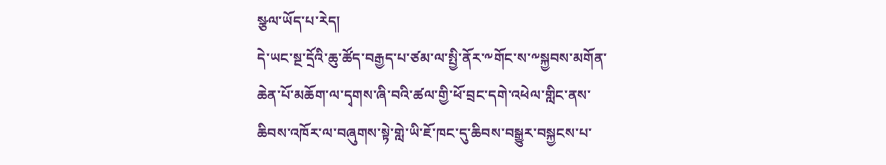སྩལ་ཡོད་པ་རེད།
དེ་ཡང་སྔ་དྲོའི་ཆུ་ཚོད་བརྒྱད་པ་ཙམ་ལ་སྤྱི་ནོར་༸གོང་ས་༸སྐྱབས་མགོན་ཆེན་པོ་མཆོག་ལ་དྭགས་ཞི་བའི་ཚལ་གྱི་ཕོ་བྲང་དགེ་འཕེལ་གླིང་ནས་ཆིབས་འཁོར་ལ་བཞུགས་སྟེ་གླེ་ཡི་ཇོ་ཁང་དུ་ཆིབས་བསྒྱུར་བསྐྱངས་པ་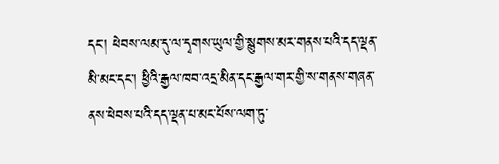དང་། ཕེབས་ལམ་དུ་ལ་དྭགས་ཡུལ་གྱི་སྙུགས་མར་གནས་པའི་དད་ལྡན་མི་མང་དང་། ཕྱིའི་རྒྱལ་ཁབ་འདྲ་མིན་དང་རྒྱལ་གར་གྱི་ས་གནས་གཞན་ནས་ཕེབས་པའི་དད་ལྡན་པ་མང་པོས་ལག་ཏུ་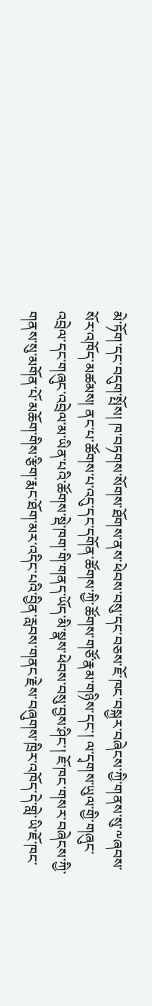མེ་ཏོག་དང་བདུག་སྤོས། ཁ་བཏགས་སོགས་ཐོགས་ནས་ཕེབས་བསུ་དང་བཅས་ཇོ་ཁང་བསྐྱར་བཞེངས་ཀྱི་གནས་སུ་༸ཞབས་སོར་འཁོད་མཚམས། ནང་པ་ཚོགས་པ་འདུ་དང་དགོན་ཚོགས་ཀྱི་ཚོགས་གཙོ་རྣམ་གཉིས་དང་། ལ་དྭགས་ཡུལ་གྱི་གཞུང་འབྲེལ་དང་གཞུང་འབྲེལ་མ་ཡིན་པའི་ཚོགས་སྡེ་ཁག་གི་གནད་ཡོད་མི་སྣས་ཕེབས་བསུ་བྱས་ཤིང་། ཇོ་ཁང་གསར་བཞེངས་ཀྱི་གནས་སུ་མགོན་པོ་མཆོག་གིས་རྩིག་རྨང་ཐོག་མར་འདིང་པའི་བྱིན་རླབས་གནང་རྗེས་བཞུགས་ཁྲིར་འཁོད་དེ་གླེ་ཡི་ཇོ་ཁང་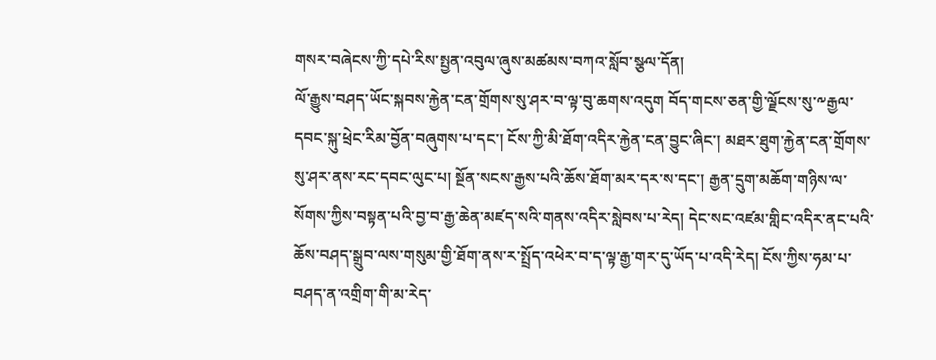གསར་བཞེངས་ཀྱི་དཔེ་རིས་སྤྱན་འབུལ་ཞུས་མཚམས་བཀའ་སློབ་སྩལ་དོན།
ལོ་རྒྱུས་བཤད་ཡོང་སྐབས་རྐྱེན་ངན་གྲོགས་སུ་ཤར་བ་ལྟ་བུ་ཆགས་འདུག བོད་གངས་ཅན་གྱི་ལྗོངས་སུ་༸རྒྱལ་དབང་སྐུ་ཕྲེང་རིམ་བྱོན་བཞུགས་པ་དང་། ངོས་ཀྱི་མི་ཐོག་འདིར་རྐྱེན་ངན་བྱུང་ཞིང་། མཐར་ཐུག་རྐྱེན་ངན་གྲོགས་སུ་ཤར་ནས་རང་དབང་ལུང་པ། སྔོན་སངས་རྒྱས་པའི་ཆོས་ཐོག་མར་དར་ས་དང་། རྒྱན་དྲུག་མཆོག་གཉིས་ལ་སོགས་ཀྱིས་བསྟན་པའི་བྱ་བ་རྒྱ་ཆེན་མཛད་སའི་གནས་འདིར་སླེབས་པ་རེད། དེང་སང་འཛམ་གླིང་འདིར་ནང་པའི་ཆོས་བཤད་སྒྲུབ་ལས་གསུམ་གྱི་ཐོག་ནས་ར་སྤྲོད་འཕེར་བ་ད་ལྟ་རྒྱ་གར་དུ་ཡོད་པ་འདི་རེད། ངོས་ཀྱིས་ཧམ་པ་བཤད་ན་འགྲིག་གི་མ་རེད་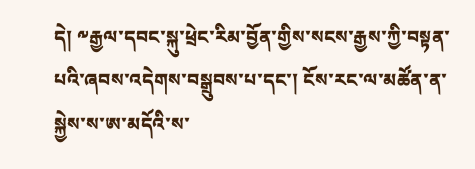དེ། ༸རྒྱལ་དབང་སྐུ་ཕྲེང་རིམ་བྱོན་གྱིས་སངས་རྒྱས་ཀྱི་བསྟན་པའི་ཞབས་འདེགས་བསྒྲུབས་པ་དང་། ངོས་རང་ལ་མཚོན་ན་སྐྱེས་ས་ཨ་མདོའི་ས་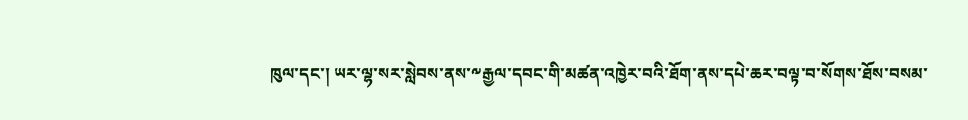ཁུལ་དང་། ཡར་ལྷ་སར་སླེབས་ནས་༸རྒྱལ་དབང་གི་མཚན་འཁྱེར་བའི་ཐོག་ནས་དཔེ་ཆར་བལྟ་བ་སོགས་ཐོས་བསམ་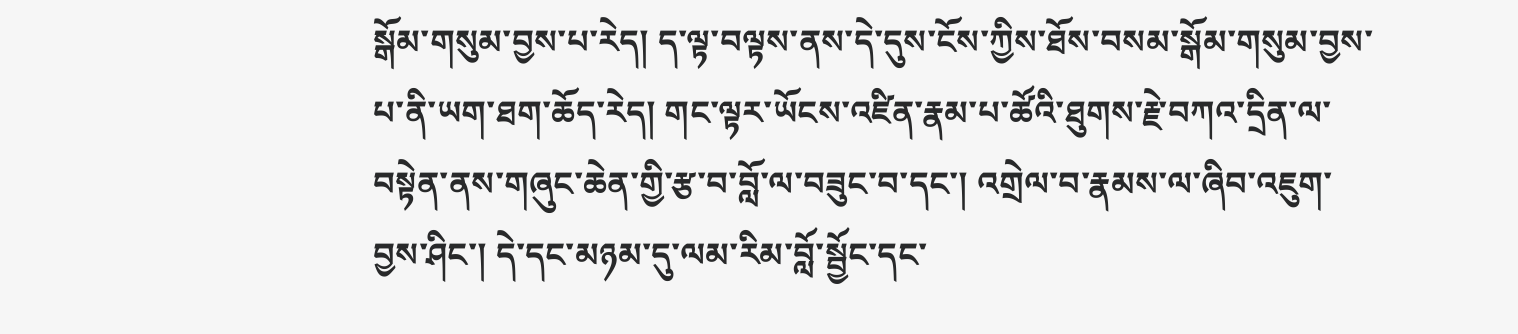སྒོམ་གསུམ་བྱས་པ་རེད། ད་ལྟ་བལྟས་ནས་དེ་དུས་ངོས་ཀྱིས་ཐོས་བསམ་སྒོམ་གསུམ་བྱས་པ་ནི་ཡག་ཐག་ཆོད་རེད། གང་ལྟར་ཡོངས་འཛིན་རྣམ་པ་ཚོའི་ཐུགས་རྗེ་བཀའ་དྲིན་ལ་བསྟེན་ནས་གཞུང་ཆེན་གྱི་རྩ་བ་བློ་ལ་བཟུང་བ་དང་། འགྲེལ་བ་རྣམས་ལ་ཞིབ་འཇུག་བྱས་ཤིང་། དེ་དང་མཉམ་དུ་ལམ་རིམ་བློ་སྦྱོང་དང་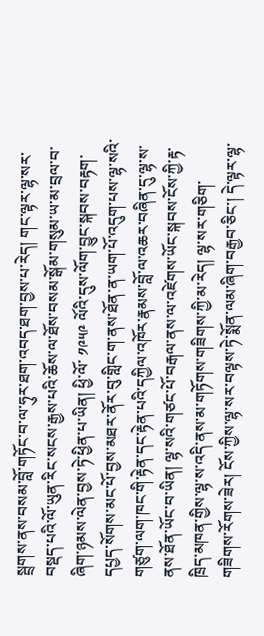སྦྲགས་ནས་བསམ་བློ་གཏོང་བ་ལ་ཧུར་ཐག་འབད་ཐག་བྱས་པ་རེད། གང་ལྟར་ལྷ་སར་བསྡད་པའི་ལོ་ཡུན་རིང་སངས་རྒྱས་པའི་ཆོས་ལ་ཐོས་བསམ་སྒོམ་གསུམ་ཡ་མ་བྲལ་བ་ཞིག་ཉམས་ལེན་བྱས་ཏེ་ཕྱིན་པ་ཡིན། ཕྱི་ལོ་ ༡༩༥༩ ལོའི་དུས་ལོག་བྱུང་སྐབས་བརྟག་དཔྱད་སོགས་མང་པོ་བྱས་མཐར་ནོར་བུ་གླིང་ག་ནས་ཐོན་ན་ཡག་པོ་འདུག་པས་ལྷ་སའི་གཙུག་ལག་ཁང་གི་རྟེན་དང་རྟེན་པའི་དཀྱིལ་འཁོར་རྣམས་བློ་ལ་འཆར་བཞིན་དུ་ལྷ་ས་ནས་ཐོན་ཡོང་བ་ཡིན། ལྷ་སའི་གཙང་པོ་བརྒལ་ནས་ལ་འཛེགས་ཡོང་སྐབས་ངོས་ཀྱི་རྟ་ཁྲིད་མཁན་གྱིས་ལྷ་ས་འདི་ནས་མ་གཏོགས་གཟིགས་ཀྱི་མ་རེད། ལྷ་སར་གཅིག་གཟིགས་རོགས་ཟེར། ངོས་ཀྱིས་ལྷ་སར་བལྟས་ཏེ་སྨོན་ལམ་ཞིག་བརྒྱབ་ཅིང་། དེ་ལྟར་ལྷ་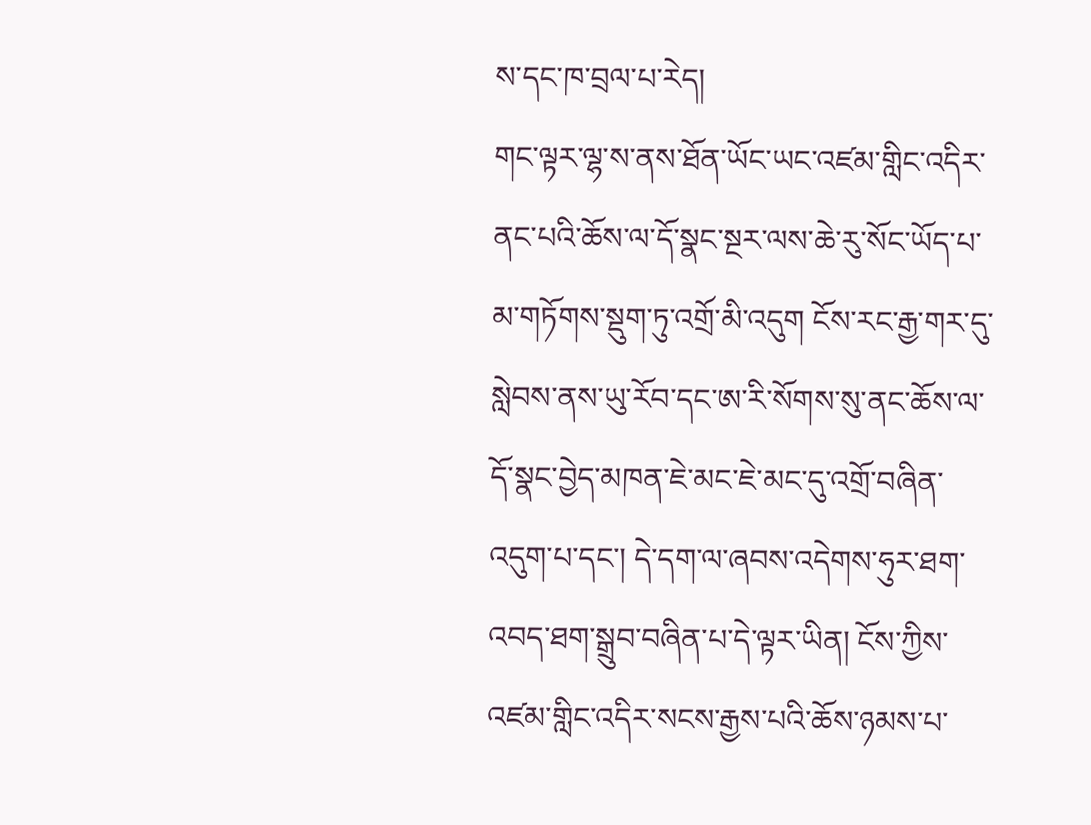ས་དང་ཁ་བྲལ་པ་རེད།
གང་ལྟར་ལྷ་ས་ནས་ཐོན་ཡོང་ཡང་འཛམ་གླིང་འདིར་ནང་པའི་ཆོས་ལ་དོ་སྣང་སྔར་ལས་ཆེ་རུ་སོང་ཡོད་པ་མ་གཏོགས་སྡུག་ཏུ་འགྲོ་མི་འདུག ངོས་རང་རྒྱ་གར་དུ་སླེབས་ནས་ཡུ་རོབ་དང་ཨ་རི་སོགས་སུ་ནང་ཆོས་ལ་དོ་སྣང་བྱེད་མཁན་ཇེ་མང་ཇེ་མང་དུ་འགྲོ་བཞིན་འདུག་པ་དང་། དེ་དག་ལ་ཞབས་འདེགས་ཧུར་ཐག་འབད་ཐག་སྒྲུབ་བཞིན་པ་དེ་ལྟར་ཡིན། ངོས་ཀྱིས་འཛམ་གླིང་འདིར་སངས་རྒྱས་པའི་ཆོས་ཉམས་པ་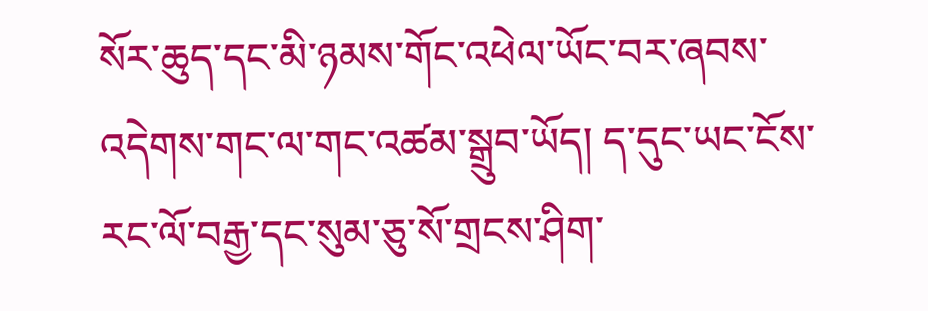སོར་ཆུད་དང་མི་ཉམས་གོང་འཕེལ་ཡོང་བར་ཞབས་འདེགས་གང་ལ་གང་འཚམ་སྒྲུབ་ཡོད། ད་དུང་ཡང་ངོས་རང་ལོ་བརྒྱ་དང་སུམ་ཅུ་སོ་གྲངས་ཤིག་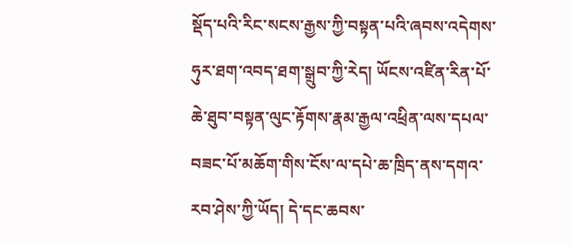སྡོད་པའི་རིང་སངས་རྒྱས་ཀྱི་བསྟན་པའི་ཞབས་འདེགས་ཧུར་ཐག་འབད་ཐག་སྒྲུབ་ཀྱི་རེད། ཡོངས་འཛིན་རིན་པོ་ཆེ་ཐུབ་བསྟན་ལུང་རྟོགས་རྣམ་རྒྱལ་འཕྲིན་ལས་དཔལ་བཟང་པོ་མཆོག་གིས་ངོས་ལ་དཔེ་ཆ་ཁྲིད་ནས་དགའ་རབ་ཤེས་ཀྱི་ཡོད། དེ་དང་ཆབས་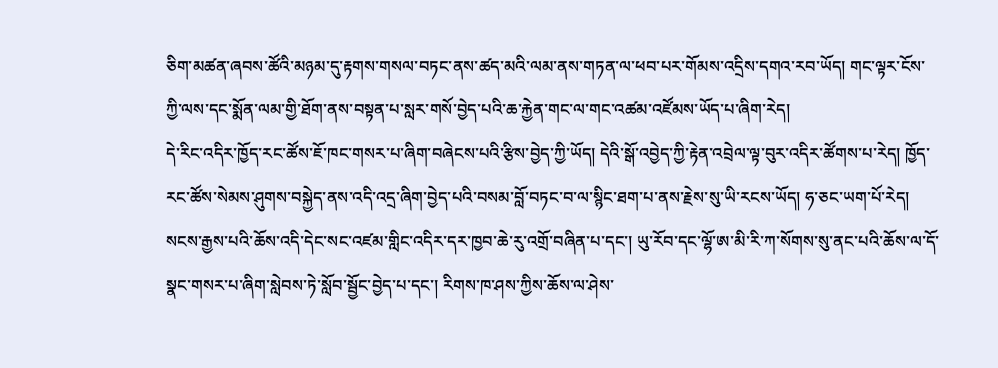ཅིག་མཚན་ཞབས་ཚོའི་མཉམ་དུ་རྟགས་གསལ་བཏང་ནས་ཚད་མའི་ལམ་ནས་གཏན་ལ་ཕབ་པར་གོམས་འདྲིས་དགའ་རབ་ཡོད། གང་ལྟར་ངོས་ཀྱི་ལས་དང་སྨོན་ལམ་གྱི་ཐོག་ནས་བསྟན་པ་སླར་གསོ་བྱེད་པའི་ཆ་རྐྱེན་གང་ལ་གང་འཚམ་འཛོམས་ཡོད་པ་ཞིག་རེད།
དེ་རིང་འདིར་ཁྱོད་རང་ཚོས་ཇོ་ཁང་གསར་པ་ཞིག་བཞེངས་པའི་རྩིས་བྱེད་ཀྱི་ཡོད། དེའི་སྒོ་འབྱེད་ཀྱི་རྟེན་འབྲེལ་ལྟ་བུར་འདིར་ཚོགས་པ་རེད། ཁྱོད་རང་ཚོས་སེམས་ཤུགས་བསྐྱེད་ནས་འདི་འདྲ་ཞིག་བྱེད་པའི་བསམ་བློ་བཏང་བ་ལ་སྙིང་ཐག་པ་ནས་རྗེས་སུ་ཡི་རངས་ཡོད། ཧ་ཅང་ཡག་པོ་རེད། སངས་རྒྱས་པའི་ཆོས་འདི་དེང་སང་འཛམ་གླིང་འདིར་དར་ཁྱབ་ཆེ་རུ་འགྲོ་བཞིན་པ་དང་། ཡུ་རོབ་དང་ལྷོ་ཨ་མི་རི་ཀ་སོགས་སུ་ནང་པའི་ཆོས་ལ་དོ་སྣང་གསར་པ་ཞིག་སླེབས་ཏེ་སློབ་སྦྱོང་བྱེད་པ་དང་། རིགས་ཁ་ཤས་ཀྱིས་ཆོས་ལ་ཤེས་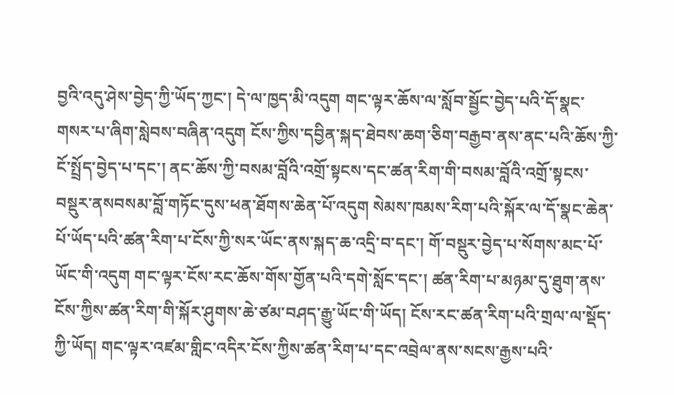བྱའི་འདུ་ཤེས་བྱེད་ཀྱི་ཡོད་ཀྱང་། དེ་ལ་ཁྱད་མི་འདུག གང་ལྟར་ཆོས་ལ་སློབ་སྦྱོང་བྱེད་པའི་དོ་སྣང་གསར་པ་ཞིག་སླེབས་བཞིན་འདུག ངོས་ཀྱིས་དབྱིན་སྐད་ཐེབས་ཆག་ཅིག་བརྒྱབ་ནས་ནང་པའི་ཆོས་ཀྱི་ངོ་སྤྲོད་བྱེད་པ་དང་། ནང་ཆོས་ཀྱི་བསམ་བློའི་འགྲོ་སྟངས་དང་ཚན་རིག་གི་བསམ་བློའི་འགྲོ་སྟངས་བསྡུར་ནསབསམ་བློ་གཏོང་དུས་ཕན་ཐོགས་ཆེན་པོ་འདུག སེམས་ཁམས་རིག་པའི་སྐོར་ལ་དོ་སྣང་ཆེན་པོ་ཡོད་པའི་ཚན་རིག་པ་ངོས་ཀྱི་སར་ཡོང་ནས་སྐད་ཆ་འདྲི་བ་དང་། གོ་བསྡུར་བྱེད་པ་སོགས་མང་པོ་ཡོང་གི་འདུག གང་ལྟར་ངོས་རང་ཆོས་གོས་གྱོན་པའི་དགེ་སློང་དང་། ཚན་རིག་པ་མཉམ་དུ་ཐུག་ནས་ངོས་ཀྱིས་ཚན་རིག་གི་སྐོར་ཤུགས་ཆེ་ཙམ་བཤད་རྒྱུ་ཡོང་གི་ཡོད། ངོས་རང་ཚན་རིག་པའི་གྲལ་ལ་སྡོད་ཀྱི་ཡོད། གང་ལྟར་འཛམ་གླིང་འདིར་ངོས་ཀྱིས་ཚན་རིག་པ་དང་འབྲེལ་ནས་སངས་རྒྱས་པའི་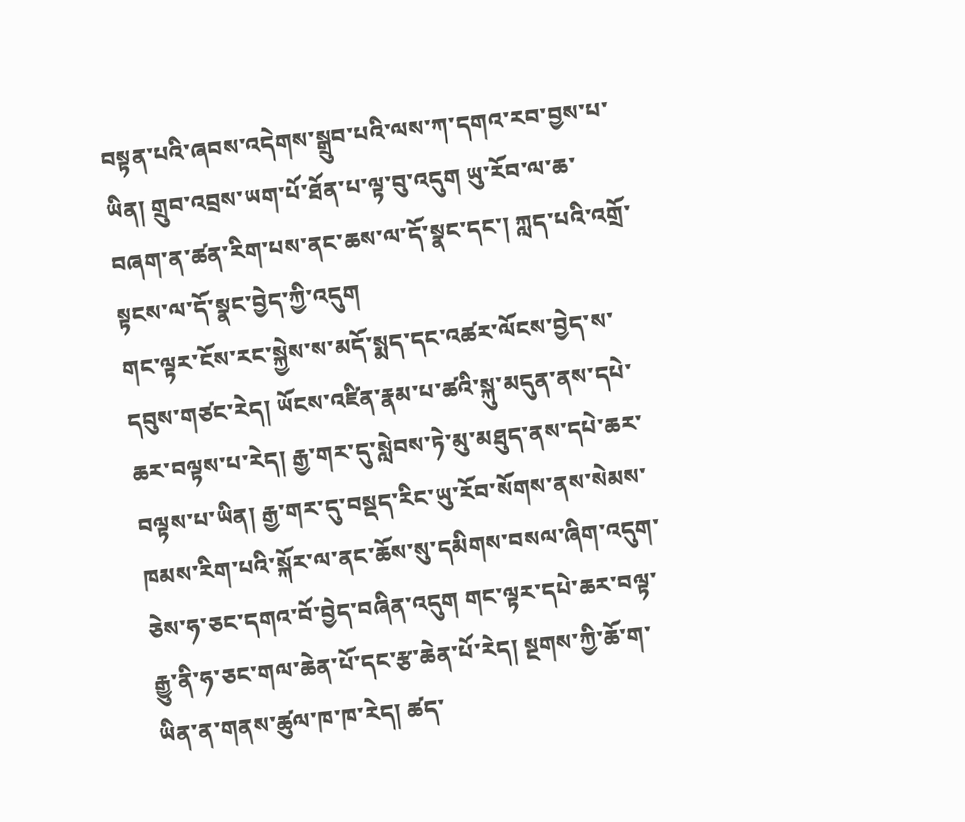བསྟན་པའི་ཞབས་འདེགས་སྒྲུབ་པའི་ལས་ཀ་དགའ་རབ་བྱས་པ་ཡིན། གྲུབ་འབྲས་ཡག་པོ་ཐོན་པ་ལྟ་བུ་འདུག ཡུ་རོབ་ལ་ཆ་བཞག་ན་ཚན་རིག་པས་ནང་ཆས་ལ་དོ་སྣང་དང་། ཀླད་པའི་འགྲོ་སྟངས་ལ་དོ་སྣང་བྱེད་ཀྱི་འདུག
གང་ལྟར་ངོས་རང་སྐྱེས་ས་མདོ་སྨད་དང་འཚར་ལོངས་བྱེད་ས་དབུས་གཙང་རེད། ཡོངས་འཛིན་རྣམ་པ་ཚའི་སྐུ་མདུན་ནས་དཔེ་ཆར་བལྟས་པ་རེད། རྒྱ་གར་དུ་སླེབས་ཏེ་མུ་མཐུད་ནས་དཔེ་ཆར་བལྟས་པ་ཡིན། རྒྱ་གར་དུ་བསྡད་རིང་ཡུ་རོབ་སོགས་ནས་སེམས་ཁམས་རིག་པའི་སྐོར་ལ་ནང་ཆོས་སུ་དམིགས་བསལ་ཞིག་འདུག་ཅེས་ཧ་ཅང་དགའ་བོ་བྱེད་བཞིན་འདུག གང་ལྟར་དཔེ་ཆར་བལྟ་རྒྱུ་ནི་ཧ་ཅང་གལ་ཆེན་པོ་དང་རྩ་ཆེན་པོ་རེད། སྔགས་ཀྱི་ཆོ་ག་ཡིན་ན་གནས་ཚུལ་ཁ་ཁ་རེད། ཚད་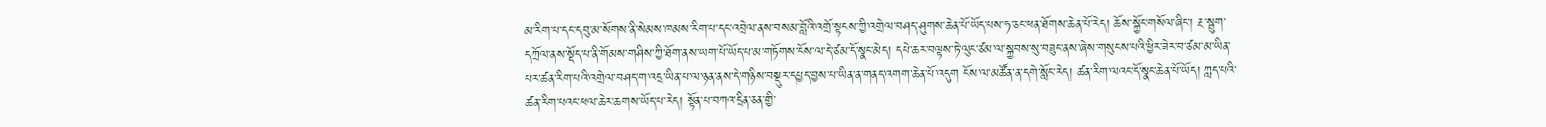མ་རིག་པ་དང་དབུ་མ་སོགས་ནི་སེམས་ཁམས་རིག་པ་དང་འབྲེལ་ནས་བསམ་བློའི་འགྲོ་སྟངས་ཀྱི་འགྲེལ་བཤད་ཤུགས་ཆེན་པོ་ཡོད་པས་ཧ་ཅང་ཕན་ཐོགས་ཆེན་པོ་རེད། ཆོས་སྐྱོང་གསོལ་ཞིང་། རྔ་སྦུག་དཀྲོལ་ནས་སྡོད་པ་ནི་གོམས་གཤིས་ཀྱི་ཐོག་ནས་ཡག་པོ་ཡོད་པ་མ་གཏོགས་ངོས་ལ་དེ་ཙམ་དོ་སྣང་མེད། དཔེ་ཆར་བལྟས་ཏེ་ལུང་ཙམ་ལ་སྐྱབས་སུ་བཟུང་ནས་ཞེས་གསུངས་པའི་ཕྱིར་ཟེར་བ་ཙམ་མ་ཡིན་པར་ཚན་རིག་པའི་འགྲེལ་བཤད་ག་འདྲ་ཡིན་པ་ལ་ཉན་ནས་དེ་གཉིས་བསྡུར་དཔྱད་བྱས་པ་ཡིན་ན་གནད་འགག་ཆེན་པོ་འདུག ངོས་ལ་མཚོན་ན་དགེ་སློང་རེད། ཚན་རིག་ལའང་དོ་སྣང་ཆེན་པོ་ཡོད། ཀླད་པའི་ཚན་རིག་པའང་ཕལ་ཆེར་ཆགས་ཡོད་པ་རེད། སྟོན་པ་བཀའ་དྲིན་ཅན་གྱི་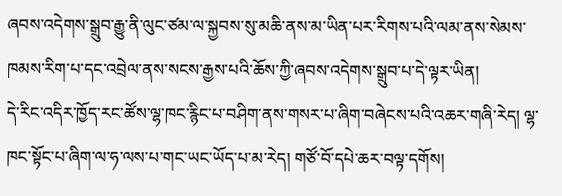ཞབས་འདེགས་སྒྲུབ་རྒྱུ་ནི་ལུང་ཙམ་ལ་སྐྱབས་སུ་མཆི་ནས་མ་ཡིན་པར་རིགས་པའི་ལམ་ནས་སེམས་ཁམས་རིག་པ་དང་འབྲེལ་ནས་སངས་རྒྱས་པའི་ཆོས་ཀྱི་ཞབས་འདེགས་སྒྲུབ་པ་དེ་ལྟར་ཡིན།
དེ་རིང་འདིར་ཁྱོད་རང་ཚོས་ལྷ་ཁང་རྙིང་པ་བཤིག་ནས་གསར་པ་ཞིག་བཞེངས་པའི་འཆར་གཞི་རེད། ལྷ་ཁང་སྟོང་པ་ཞིག་ལ་ཧ་ལས་པ་གང་ཡང་ཡོད་པ་མ་རེད། གཙོ་བོ་དཔེ་ཆར་བལྟ་དགོས།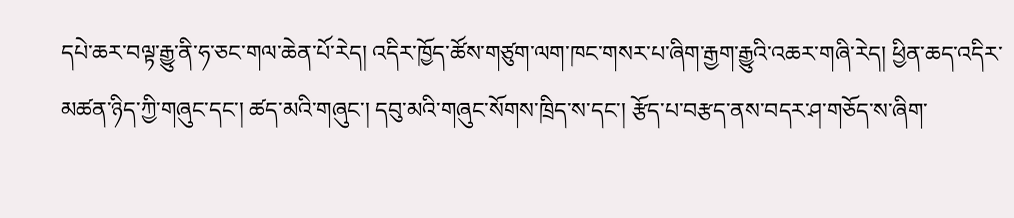དཔེ་ཆར་བལྟ་རྒྱུ་ནི་ཧ་ཅང་གལ་ཆེན་པོ་རེད། འདིར་ཁྱོད་ཚོས་གཙུག་ལག་ཁང་གསར་པ་ཞིག་རྒྱག་རྒྱུའི་འཆར་གཞི་རེད། ཕྱིན་ཆད་འདིར་མཚན་ཉིད་ཀྱི་གཞུང་དང་། ཚད་མའི་གཞུང་། དབུ་མའི་གཞུང་སོགས་ཁྲིད་ས་དང་། རྩོད་པ་བརྩད་ནས་བདར་ཤ་གཅོད་ས་ཞིག་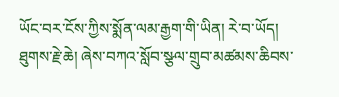ཡོང་བར་ངོས་ཀྱིས་སྨོན་ལམ་རྒྱག་གི་ཡིན། རེ་བ་ཡོད། ཐུགས་རྗེ་ཆེ། ཞེས་བཀའ་སློབ་སྩལ་གྲུབ་མཚམས་ཆིབས་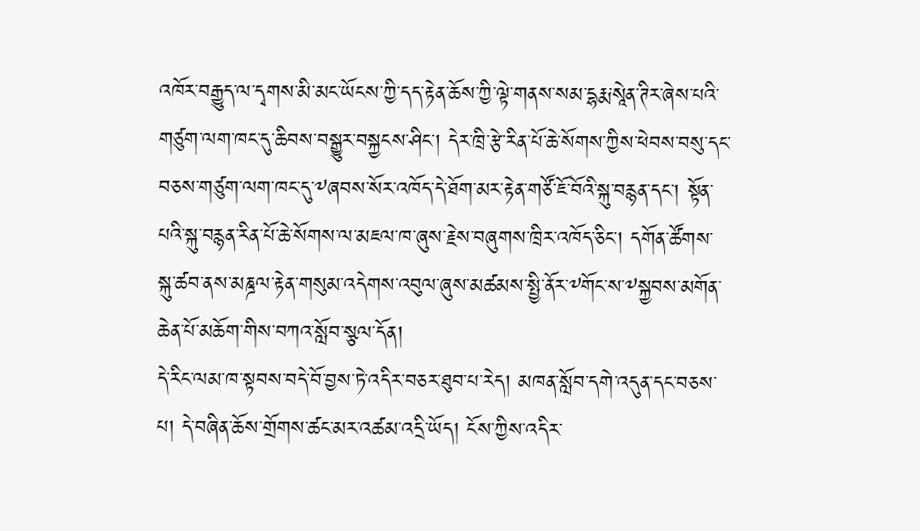འཁོར་བརྒྱུད་ལ་དྭགས་མི་མང་ཡོངས་ཀྱི་དད་རྟེན་ཆོས་ཀྱི་ལྟེ་གནས་སམ་དྷརྨ་སཱེན་ཊིར་ཞེས་པའི་གཙུག་ལག་ཁང་དུ་ཆིབས་བསྒྱུར་བསྐྱངས་ཤིང་། དེར་ཁྲི་རྩེ་རིན་པོ་ཆེ་སོགས་ཀྱིས་ཕེབས་བསུ་དང་བཅས་གཙུག་ལག་ཁང་དུ་༸ཞབས་སོར་འཁོད་དེ་ཐོག་མར་རྟེན་གཙོ་ཇོ་བོའི་སྐུ་བརྙན་དང་། སྟོན་པའི་སྐུ་བརྙན་རིན་པོ་ཆེ་སོགས་ལ་མཇལ་ཁ་ཞུས་རྗེས་བཞུགས་ཁྲིར་འཁོད་ཅིང་། དགོན་ཚོགས་སྐུ་ཚབ་ནས་མཎྜལ་རྟེན་གསུམ་འདེགས་འབུལ་ཞུས་མཚམས་སྤྱི་ནོར་༸གོང་ས་༸སྐྱབས་མགོན་ཆེན་པོ་མཆོག་གིས་བཀའ་སློབ་སྩལ་དོན།
དེ་རིང་ལམ་ཁ་སྟབས་བདེ་བོ་བྱས་ཏེ་འདིར་བཅར་ཐུབ་པ་རེད། མཁན་སློབ་དགེ་འདུན་དང་བཅས་པ། དེ་བཞིན་ཆོས་གྲོགས་ཚང་མར་འཚམ་འདྲི་ཡོད། ངོས་ཀྱིས་འདིར་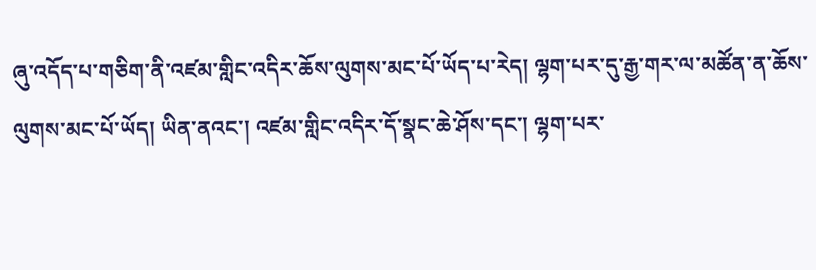ཞུ་འདོད་པ་གཅིག་ནི་འཛམ་གླིང་འདིར་ཆོས་ལུགས་མང་པོ་ཡོད་པ་རེད། ལྷག་པར་དུ་རྒྱ་གར་ལ་མཚོན་ན་ཆོས་ལུགས་མང་པོ་ཡོད། ཡིན་ནའང་། འཛམ་གླིང་འདིར་དོ་སྣང་ཆེ་ཤོས་དང་། ལྷག་པར་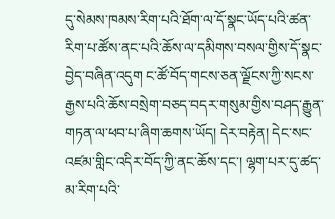དུ་སེམས་ཁམས་རིག་པའི་ཐོག་ལ་དོ་སྣང་ཡོད་པའི་ཚན་རིག་པ་ཚོས་ནང་པའི་ཆོས་ལ་དམིགས་བསལ་གྱིས་དོ་སྣང་བྱེད་བཞིན་འདུག ང་ཚོ་བོད་གངས་ཅན་ལྗོངས་ཀྱི་སངས་རྒྱས་པའི་ཆོས་བསྲེག་བཅད་བདར་གསུམ་གྱིས་བཤད་རྒྱུན་གཏན་ལ་ཕབ་པ་ཞིག་ཆགས་ཡོད། དེར་བརྟེན། དེང་སང་འཛམ་གླིང་འདིར་བོད་ཀྱི་ནང་ཆོས་དང་། ལྷག་པར་དུ་ཚད་མ་རིག་པའི་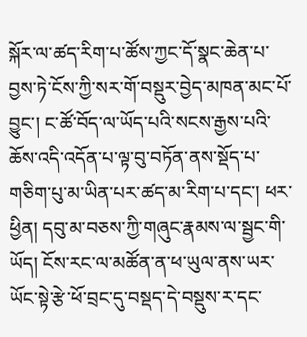སྐོར་ལ་ཚད་རིག་པ་ཚོས་ཀྱང་དོ་སྣང་ཆེན་པ་བྱས་ཏེ་ངོས་ཀྱི་སར་གོ་བསྡུར་བྱེད་མཁན་མང་པོ་བྱུང་། ང་ཚོ་བོད་ལ་ཡོད་པའི་སངས་རྒྱས་པའི་ཆོས་འདི་འདོན་པ་ལྟ་བུ་བཏོན་ནས་སྡོད་པ་གཅིག་པུ་མ་ཡིན་པར་ཚད་མ་རིག་པ་དང་། ཕར་ཕྱིན། དབུ་མ་བཅས་ཀྱི་གཞུང་རྣམས་ལ་སྦྱང་གི་ཡོད། ངོས་རང་ལ་མཚོན་ན་ཕ་ཡུལ་ནས་ཡར་ཡོང་སྟེ་རྩེ་ཕོ་བྲང་དུ་བསྡད་དེ་བསྡུས་ར་དང་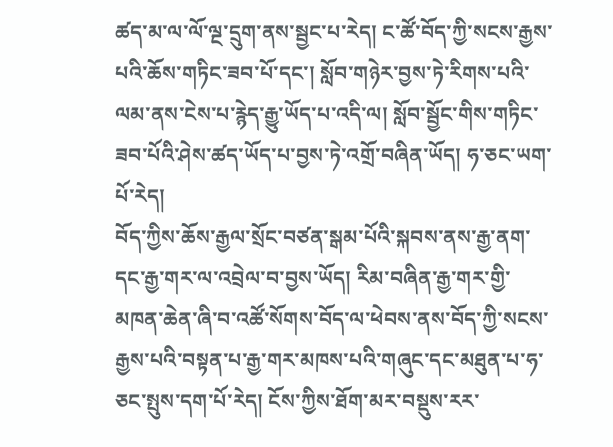ཚད་མ་ལ་ལོ་ལྔ་དྲུག་ནས་སྦྱང་པ་རེད། ང་ཚོ་བོད་ཀྱི་སངས་རྒྱས་པའི་ཆོས་གཏིང་ཟབ་པོ་དང་། སློབ་གཉེར་བྱས་ཏེ་རིགས་པའི་ལམ་ནས་ངེས་པ་རྙེད་རྒྱུ་ཡོད་པ་འདི་ལ། སློབ་སྦྱོང་གིས་གཏིང་ཟབ་པོའི་ཤེས་ཚད་ཡོད་པ་བྱས་ཏེ་འགྲོ་བཞིན་ཡོད། ཧ་ཅང་ཡག་པོ་རེད།
བོད་ཀྱིས་ཆོས་རྒྱལ་སྲོང་བཙན་སྒམ་པོའི་སྐབས་ནས་རྒྱ་ནག་དང་རྒྱ་གར་ལ་འབྲེལ་བ་བྱས་ཡོད། རིམ་བཞིན་རྒྱ་གར་གྱི་མཁན་ཆེན་ཞི་བ་འཚོ་སོགས་བོད་ལ་ཕེབས་ནས་བོད་ཀྱི་སངས་རྒྱས་པའི་བསྟན་པ་རྒྱ་གར་མཁས་པའི་གཞུང་དང་མཐུན་པ་ཧ་ཅང་སྤུས་དག་པོ་རེད། ངོས་ཀྱིས་ཐོག་མར་བསྡུས་རར་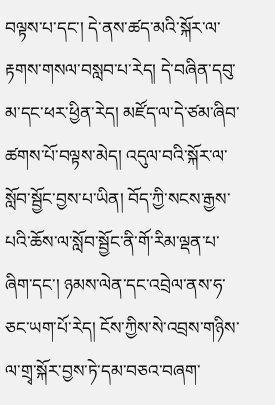བལྟས་པ་དང་། དེ་ནས་ཚད་མའི་སྐོར་ལ་རྟགས་གསལ་བསླབ་པ་རེད། དེ་བཞིན་དབུ་མ་དང་ཕར་ཕྱིན་རེད། མཛོད་ལ་དེ་ཙམ་ཞིབ་ཚགས་པོ་བལྟས་མེད། འདུལ་བའི་སྐོར་ལ་སློབ་སྦྱོང་བྱས་པ་ཡིན། བོད་ཀྱི་སངས་རྒྱས་པའི་ཆོས་ལ་སློབ་སྦྱོང་ནི་གོ་རིམ་ལྡན་པ་ཞིག་དང་། ཉམས་ལེན་དང་འབྲེལ་ནས་ཧ་ཅང་ཡག་པོ་རེད། ངོས་ཀྱིས་སེ་འབྲས་གཉིས་ལ་གྲྭ་སྐོར་བྱས་ཏེ་དམ་བཅའ་བཞག་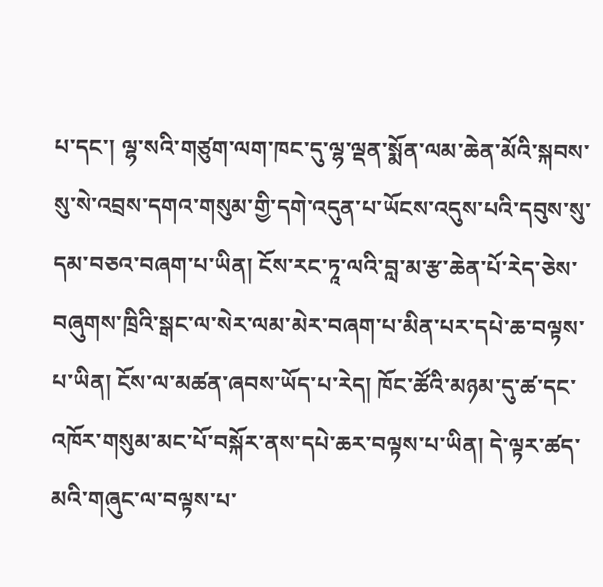པ་དང་། ལྷ་སའི་གཙུག་ལག་ཁང་དུ་ལྷ་ལྡན་སྨོན་ལམ་ཆེན་མོའི་སྐབས་སུ་སེ་འབྲས་དགའ་གསུམ་གྱི་དགེ་འདུན་པ་ཡོངས་འདུས་པའི་དབུས་སུ་དམ་བཅའ་བཞག་པ་ཡིན། ངོས་རང་ཏཱ་ལའི་བླ་མ་རྩ་ཆེན་པོ་རེད་ཅེས་བཞུགས་ཁྲིའི་སྒང་ལ་སེར་ལམ་མེར་བཞག་པ་མིན་པར་དཔེ་ཆ་བལྟས་པ་ཡིན། ངོས་ལ་མཚན་ཞབས་ཡོད་པ་རེད། ཁོང་ཚོའི་མཉམ་དུ་ཚ་དང་འཁོར་གསུམ་མང་པོ་བསྐོར་ནས་དཔེ་ཆར་བལྟས་པ་ཡིན། དེ་ལྟར་ཚད་མའི་གཞུང་ལ་བལྟས་པ་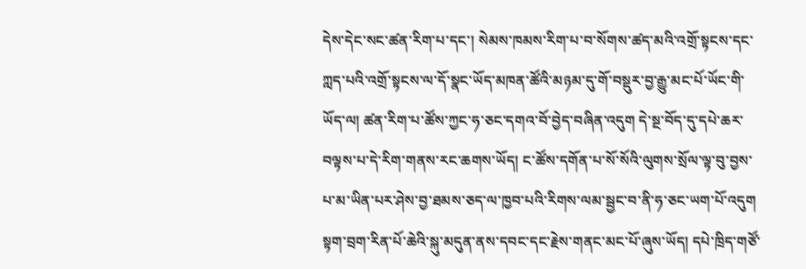དེས་དེང་སང་ཚན་རིག་པ་དང་། སེམས་ཁམས་རིག་པ་བ་སོགས་ཚད་མའི་འགྲོ་སྟངས་དང་ཀླད་པའི་འགྲོ་སྟངས་ལ་དོ་སྣང་ཡོད་མཁན་ཚོའི་མཉམ་དུ་གོ་བསྡུར་བྱ་རྒྱུ་མང་པོ་ཡོང་གི་ཡོད་ལ། ཚན་རིག་པ་ཚོས་ཀྱང་ཧ་ཅང་དགའ་བོ་བྱེད་བཞིན་འདུག དེ་སྔ་བོད་དུ་དཔེ་ཆར་བལྟས་པ་དེ་རིག་གནས་རང་ཆགས་ཡོད། ང་ཚོས་དགོན་པ་སོ་སོའི་ལུགས་སྲོལ་ལྟ་བུ་བྱས་པ་མ་ཡིན་པར་ཤེས་བྱ་ཐམས་ཅད་ལ་ཁྱབ་པའི་རིགས་ལམ་སྦྱང་བ་ནི་ཧ་ཅང་ཡག་པོ་འདུག
སྟག་བྲག་རིན་པོ་ཆེའི་སྐུ་མདུན་ནས་དབང་དང་རྗེས་གནང་མང་པོ་ཞུས་ཡོད། དཔེ་ཁྲིད་གཙོ་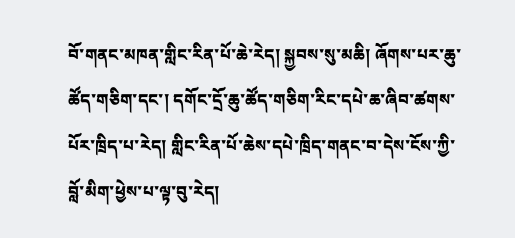བོ་གནང་མཁན་གླིང་རིན་པོ་ཆེ་རེད། སྐྱབས་སུ་མཆི། ཞོགས་པར་ཆུ་ཚོད་གཅིག་དང་། དགོང་དྲོ་ཆུ་ཚོད་གཅིག་རིང་དཔེ་ཆ་ཞིབ་ཚགས་པོར་ཁྲིད་པ་རེད། གླིང་རིན་པོ་ཆེས་དཔེ་ཁྲིད་གནང་བ་དེས་ངོས་ཀྱི་བློ་མིག་ཕྱེས་པ་ལྟ་བུ་རེད།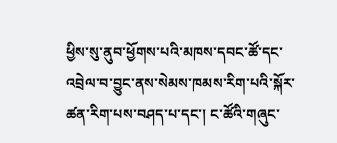ཕྱིས་སུ་ནུབ་ཕྱོགས་པའི་མཁས་དབང་ཚོ་དང་འབྲེལ་བ་བྱུང་ནས་སེམས་ཁམས་རིག་པའི་སྐོར་ཚན་རིག་པས་བཤད་པ་དང་། ང་ཚོའི་གཞུང་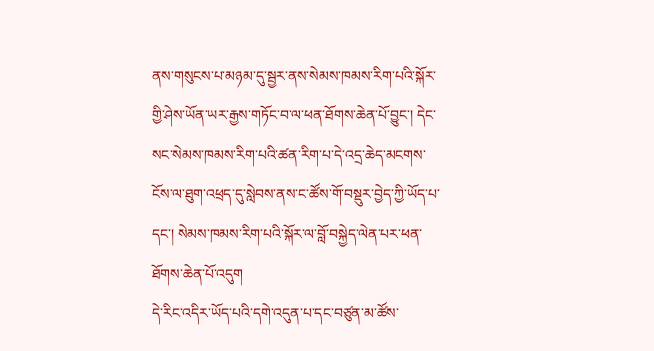ནས་གསུངས་པ་མཉམ་དུ་སྦྱར་ནས་སེམས་ཁམས་རིག་པའི་སྐོར་གྱི་ཤེས་ཡོན་ཡར་རྒྱས་གཏོང་བ་ལ་ཕན་ཐོགས་ཆེན་པོ་བྱུང་། དེང་སང་སེམས་ཁམས་རིག་པའི་ཚན་རིག་པ་དེ་འདྲ་ཆེད་མངགས་ངོས་ལ་ཐུག་འཕྲད་དུ་སླེབས་ནས་ང་ཚོས་གོ་བསྡུར་བྱེད་ཀྱི་ཡོད་པ་དང་། སེམས་ཁམས་རིག་པའི་སྐོར་ལ་བློ་བསྐྱེད་ལེན་པར་ཕན་ཐོགས་ཆེན་པོ་འདུག
དེ་རིང་འདིར་ཡོད་པའི་དགེ་འདུན་པ་དང་བཙུན་མ་ཚོས་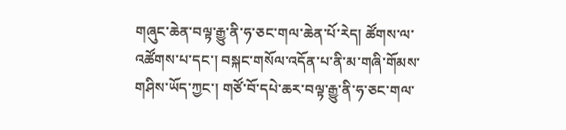གཞུང་ཆེན་བལྟ་རྒྱུ་ནི་ཧ་ཅང་གལ་ཆེན་པོ་རེད། ཚོགས་ལ་འཚོགས་པ་དང་། བསྐང་གསོལ་འདོན་པ་ནི་མ་གཞི་གོམས་གཤིས་ཡོད་ཀྱང་། གཙོ་བོ་དཔེ་ཆར་བལྟ་རྒྱུ་ནི་ཧ་ཅང་གལ་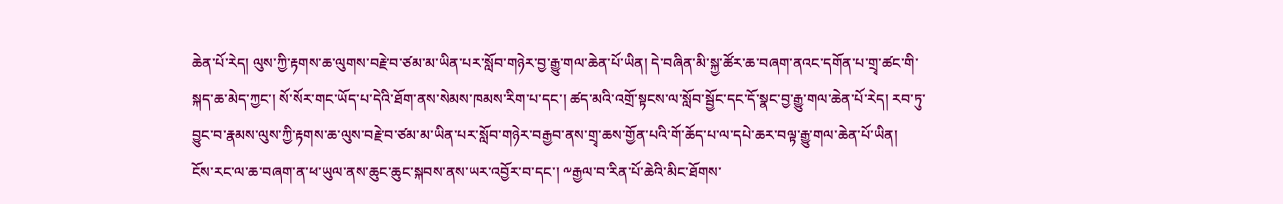ཆེན་པོ་རེད། ལུས་ཀྱི་རྟགས་ཆ་ལུགས་བརྗེ་བ་ཙམ་མ་ཡིན་པར་སློབ་གཉེར་བྱ་རྒྱུ་གལ་ཆེན་པོ་ཡིན། དེ་བཞིན་མི་སྐྱ་ཚོར་ཆ་བཞག་ནའང་དགོན་པ་གྲྭ་ཚང་གི་སྐད་ཆ་མེད་ཀྱང་། སོ་སོར་གང་ཡོད་པ་དེའི་ཐོག་ནས་སེམས་ཁམས་རིག་པ་དང་། ཚད་མའི་འགྲོ་སྟངས་ལ་སློབ་སྦྱོང་དང་དོ་སྣང་བྱ་རྒྱུ་གལ་ཆེན་པོ་རེད། རབ་ཏུ་བྱུང་བ་རྣམས་ལུས་ཀྱི་རྟགས་ཆ་ལུས་བརྗེ་བ་ཙམ་མ་ཡིན་པར་སློབ་གཉེར་བརྒྱབ་ནས་གྲྭ་ཆས་གྱོན་པའི་གོ་ཆོད་པ་ལ་དཔེ་ཆར་བལྟ་རྒྱུ་གལ་ཆེན་པོ་ཡིན།
ངོས་རང་ལ་ཆ་བཞག་ན་ཕ་ཡུལ་ནས་ཆུང་ཆུང་སྐབས་ནས་ཡར་འབྱོར་བ་དང་། ༸རྒྱལ་བ་རིན་པོ་ཆེའི་མིང་ཐོགས་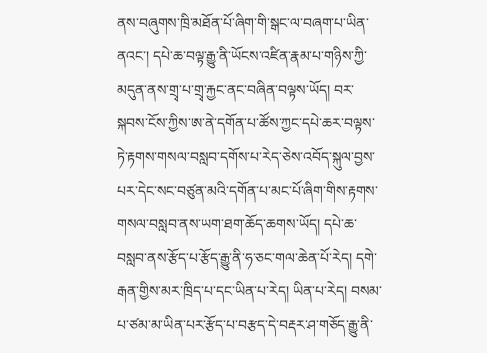ནས་བཞུགས་ཁྲི་མཐོན་པོ་ཞིག་གི་སྒང་ལ་བཞག་པ་ཡིན་ནའང་། དཔེ་ཆ་བལྟ་རྒྱུ་ནི་ཡོངས་འཛིན་རྣམ་པ་གཉིས་ཀྱི་མདུན་ནས་གྲྭ་པ་གྲྭ་རྐྱང་ནང་བཞིན་བལྟས་ཡོད། བར་སྐབས་ངོས་ཀྱིས་ཨ་ནེ་དགོན་པ་ཚོས་ཀྱང་དཔེ་ཆར་བལྟས་ཏེ་རྟགས་གསལ་བསླབ་དགོས་པ་རེད་ཅེས་འབོད་སྐུལ་བྱས་པར་དེང་སང་བཙུན་མའི་དགོན་པ་མང་པོ་ཞིག་གིས་རྟགས་གསལ་བསླབ་ནས་ཡག་ཐག་ཆོད་ཆགས་ཡོད། དཔེ་ཆ་བསླབ་ནས་རྩོད་པ་རྩོད་རྒྱུ་ནི་ཧ་ཅང་གལ་ཆེན་པོ་རེད། དགེ་རྒན་གྱིས་མར་ཁྲིད་པ་དང་ཡིན་པ་རེད། ཡིན་པ་རེད། བསམ་པ་ཙམ་མ་ཡིན་པར་རྩོད་པ་བརྩད་དེ་བརྡར་ཤ་གཅོད་རྒྱུ་ནི་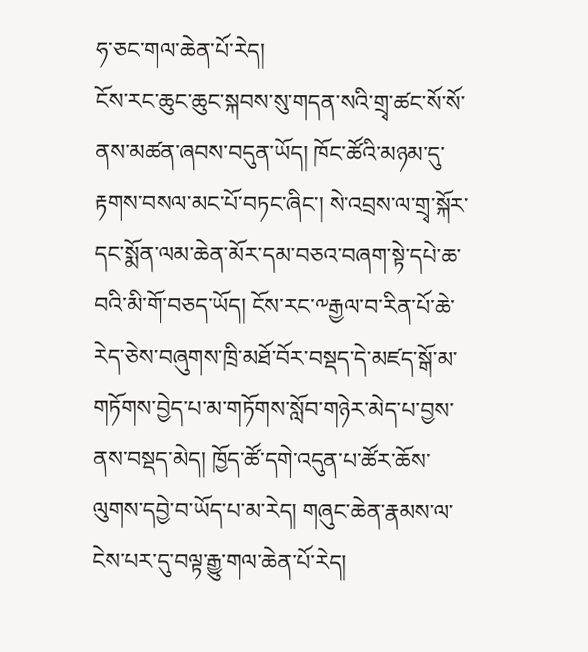ཧ་ཅང་གལ་ཆེན་པོ་རེད།
ངོས་རང་ཆུང་ཆུང་སྐབས་སུ་གདན་སའི་གྲྭ་ཚང་སོ་སོ་ནས་མཚན་ཞབས་བདུན་ཡོད། ཁོང་ཚོའི་མཉམ་དུ་རྟགས་བསལ་མང་པོ་བཏང་ཞིང་། སེ་འབྲས་ལ་གྲྭ་སྐོར་དང་སྨོན་ལམ་ཆེན་མོར་དམ་བཅའ་བཞག་སྟེ་དཔེ་ཆ་བའི་མི་གོ་བཅད་ཡོད། ངོས་རང་༸རྒྱལ་བ་རིན་པོ་ཆེ་རེད་ཅེས་བཞུགས་ཁྲི་མཐོ་བོར་བསྡད་དེ་མཛད་སྒོ་མ་གཏོགས་བྱེད་པ་མ་གཏོགས་སློབ་གཉེར་མེད་པ་བྱས་ནས་བསྡད་མེད། ཁྱོད་ཚོ་དགེ་འདུན་པ་ཚོར་ཆོས་ལུགས་དབྱེ་བ་ཡོད་པ་མ་རེད། གཞུང་ཆེན་རྣམས་ལ་ངེས་པར་དུ་བལྟ་རྒྱུ་གལ་ཆེན་པོ་རེད།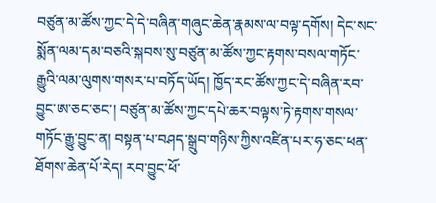བཙུན་མ་ཚོས་ཀྱང་དེ་དེ་བཞིན་གཞུང་ཆེན་རྣམས་ལ་བལྟ་དགོས། དེང་སང་སྨོན་ལམ་དམ་བཅའི་སྐབས་སུ་བཙུན་མ་ཚོས་ཀྱང་རྟགས་བསལ་གཏོང་རྒྱུའི་ལམ་ལུགས་གསར་པ་བཏོད་ཡོད། ཁྱོད་རང་ཚོས་ཀྱང་དེ་བཞིན་རབ་བྱུང་ཨ་ཅང་ཅང་། བཙུན་མ་ཚོས་ཀྱང་དཔེ་ཆར་བལྟས་ཏེ་རྟགས་གསལ་གཏོང་རྒྱུ་བྱུང་ན། བསྟན་པ་བཤད་སྒྲུབ་གཉིས་ཀྱིས་འཛིན་པར་ཧ་ཅང་ཕན་ཐོགས་ཆེན་པོ་རེད། རབ་བྱུང་ཕོ་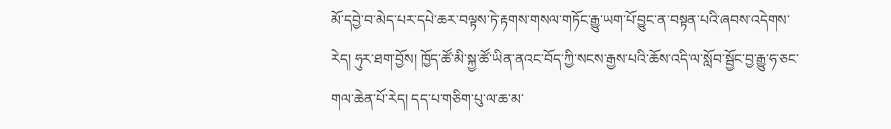མོ་དབྱེ་བ་མེད་པར་དཔེ་ཆར་བལྟས་ཏེ་རྟགས་གསལ་གཏོང་རྒྱུ་ཡག་པོ་བྱུང་ན་བསྟན་པའི་ཞབས་འདེགས་རེད། ཧུར་ཐག་བྱོས། ཁྱོད་ཚོ་མི་སྐྱ་ཚོ་ཡིན་ནའང་བོད་ཀྱི་སངས་རྒྱས་པའི་ཆོས་འདི་ལ་སློབ་སྦྱོང་བྱ་རྒྱུ་ཧ་ཅང་གལ་ཆེན་པོ་རེད། དད་པ་གཅིག་པུ་ལ་ཆ་མ་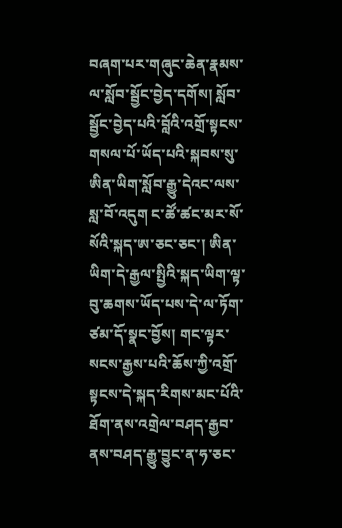བཞག་པར་གཞུང་ཆེན་རྣམས་ལ་སློབ་སྦྱོང་བྱེད་དགོས། སློབ་སྦྱོང་བྱེད་པའི་བློའི་འགྲོ་སྟངས་གསལ་པོ་ཡོད་པའི་སྐབས་སུ་ཨིན་ཡིག་སློབ་རྒྱུ་དེའང་ལས་སླ་བོ་འདུག ང་ཚོ་ཚང་མར་སོ་སོའི་སྐད་ཨ་ཅང་ཅང་། ཨིན་ཡིག་དེ་རྒྱལ་སྤྱིའི་སྐད་ཡིག་ལྟ་བུ་ཆགས་ཡོད་པས་དེ་ལ་ཏོག་ཙམ་དོ་སྣང་བྱོས། གང་ལྟར་སངས་རྒྱས་པའི་ཆོས་ཀྱི་འགྲོ་སྟངས་དེ་སྐད་རིགས་མང་པོའི་ཐོག་ནས་འགྲེལ་བཤད་རྒྱབ་ནས་བཤད་རྒྱུ་བྱུང་ན་ཧ་ཅང་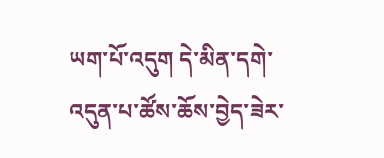ཡག་པོ་འདུག དེ་མིན་དགེ་འདུན་པ་ཚོས་ཆོས་བྱེད་ཟེར་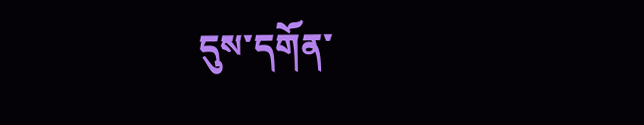དུས་དགོན་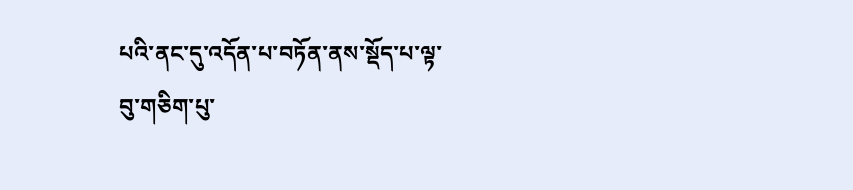པའི་ནང་དུ་འདོན་པ་བཏོན་ནས་སྡོད་པ་ལྟ་བུ་གཅིག་པུ་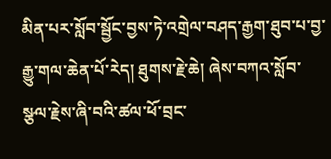མིན་པར་སློབ་སྦྱོང་བྱས་ཏེ་འགྲེལ་བཤད་རྒྱག་ཐུབ་པ་བྱ་རྒྱུ་གལ་ཆེན་པོ་རེད། ཐུགས་རྗེ་ཆེ། ཞེས་བཀའ་སློབ་སྩལ་རྗེས་ཞི་བའི་ཚལ་ཕོ་བྲང་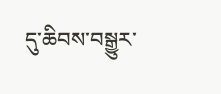དུ་ཆིབས་བསྒྱུར་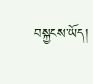བསྐྱངས་ཡོད།